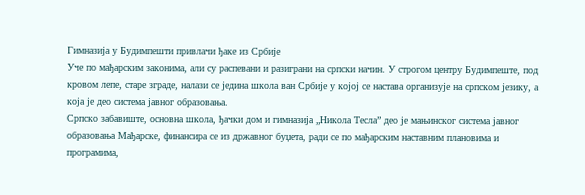Гимназија у Будимпешти привлачи ђаке из Србије
Уче по мађарским законима, али су распевани и разиграни на српски начин. У строгом центру Будимпеште, под кровом лепе, старе зграде, налази се једина школа ван Србије у којој се настава организује на српском језику, а која је део система јавног образовања.
Српско забавиште, основна школа, ђачки дом и гимназија „Никола Тесла” део је мањинског система јавног образовања Мађарске, финансира се из државног буџета, ради се по мађарским наставним плановима и програмима,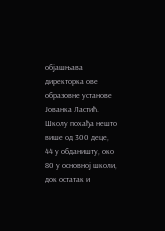објашњава директорка ове образовне установе Јованка Ластић.
Школу похађа нешто више од 300 деце, 44 у обданишту, око 80 у основној школи, док остатак и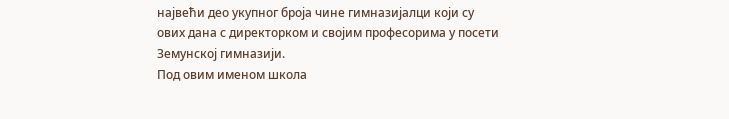највећи део укупног броја чине гимназијалци који су ових дана с директорком и својим професорима у посети Земунској гимназији.
Под овим именом школа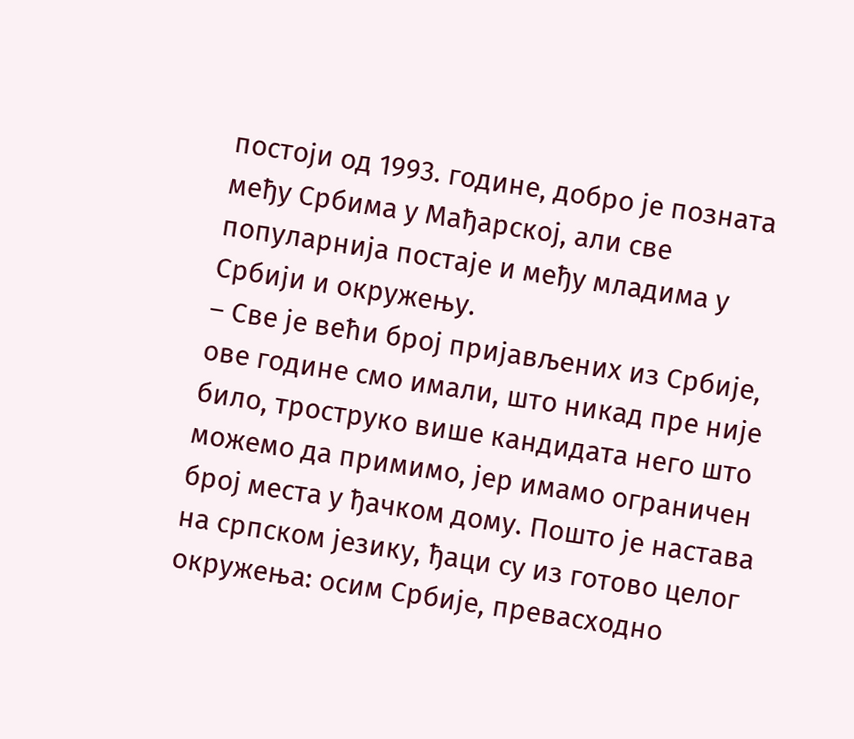постоји од 1993. године, добро је позната међу Србима у Мађарској, али све популарнија постаје и међу младима у Србији и окружењу.
– Све је већи број пријављених из Србије, ове године смо имали, што никад пре није било, троструко више кандидата него што можемо да примимо, јер имамо ограничен број места у ђачком дому. Пошто је настава на српском језику, ђаци су из готово целог окружења: осим Србије, превасходно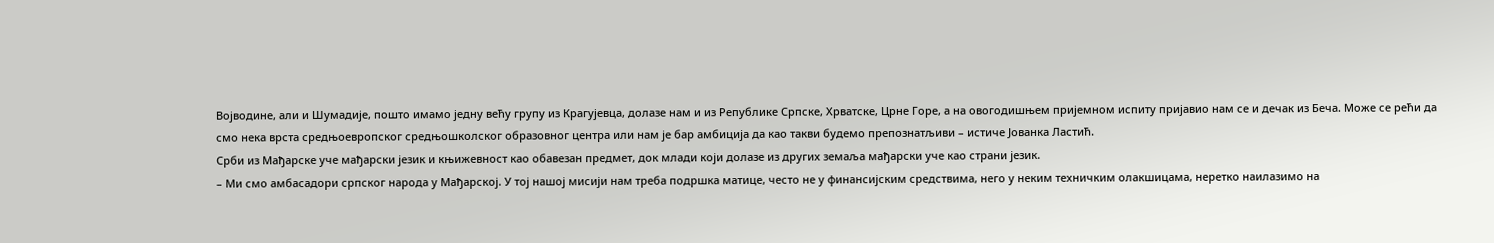Војводине, али и Шумадије, пошто имамо једну већу групу из Крагујевца, долазе нам и из Републике Српске, Хрватске, Црне Горе, а на овогодишњем пријемном испиту пријавио нам се и дечак из Беча. Може се рећи да смо нека врста средњоевропског средњошколског образовног центра или нам је бар амбиција да као такви будемо препознатљиви – истиче Јованка Ластић.
Срби из Мађарске уче мађарски језик и књижевност као обавезан предмет, док млади који долазе из других земаља мађарски уче као страни језик.
– Ми смо амбасадори српског народа у Мађарској. У тој нашој мисији нам треба подршка матице, често не у финансијским средствима, него у неким техничким олакшицама, неретко наилазимо на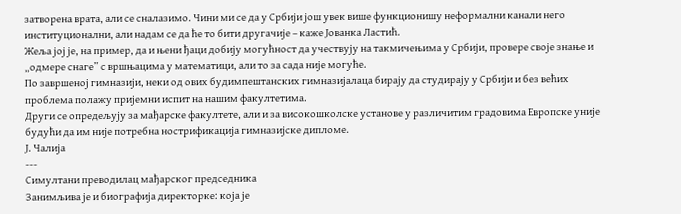затворена врата, али се сналазимо. Чини ми се да у Србији још увек више функционишу неформални канали него институционални, али надам се да ће то бити другачије – каже Јованка Ластић.
Жеља јој је, на пример, да и њени ђаци добију могућност да учествују на такмичењима у Србији, провере своје знање и „одмере снаге” с вршњацима у математици, али то за сада није могуће.
По завршеној гимназији, неки од ових будимпештанских гимназијалаца бирају да студирају у Србији и без већих проблема полажу пријемни испит на нашим факултетима.
Други се опредељују за мађарске факултете, али и за високошколске установе у различитим градовима Европске уније будући да им није потребна нострификација гимназијске дипломе.
Ј. Чалија
---
Симултани преводилац мађарског председника
Занимљива је и биографија директорке: која је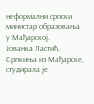неформални српски министар образовања у Мађарској.
Јованка Ластић, Српкиња из Мађарске, студирала је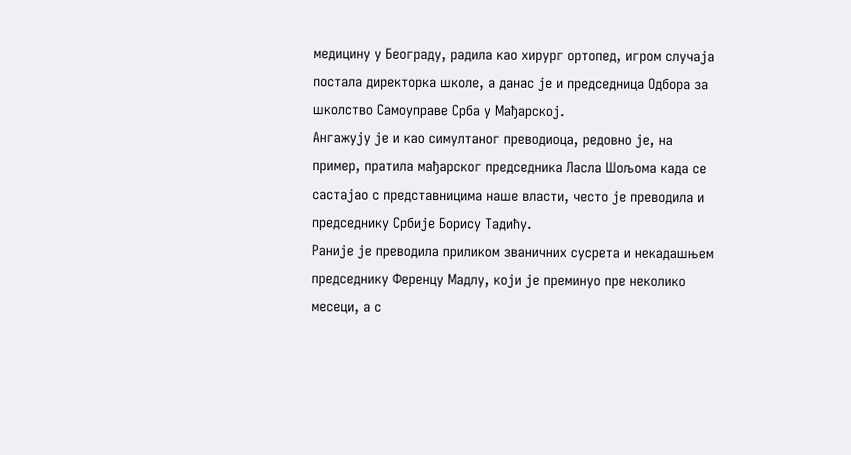медицину у Београду, радила као хирург ортопед, игром случаја постала директорка школе, а данас је и председница Одбора за школство Самоуправе Срба у Мађарској.
Ангажују је и као симултаног преводиоца, редовно је, на пример, пратила мађарског председника Ласла Шољома када се састајао с представницима наше власти, често је преводила и председнику Србије Борису Тадићу.
Раније је преводила приликом званичних сусрета и некадашњем председнику Ференцу Мадлу, који је преминуо пре неколико месеци, а с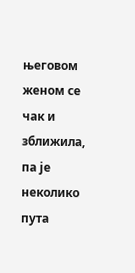његовом женом се чак и зближила, па је неколико пута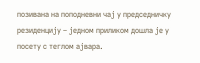позивана на поподневни чај у председничку резиденцију – једном приликом дошла је у посету с теглом ајвара.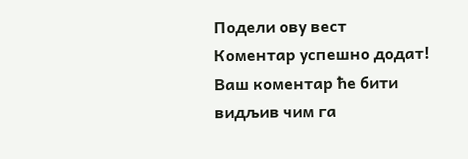Подели ову вест
Комeнтар успeшно додат!
Ваш комeнтар ћe бити видљив чим га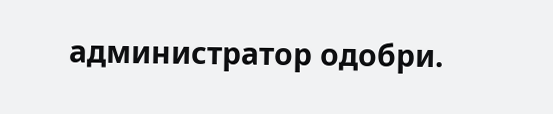администратор одобри.